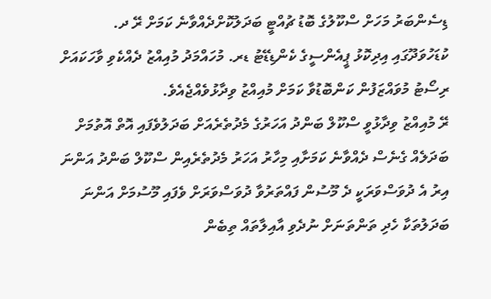ޑިސެންބަރު މަހަށް ސްކޫލުގެ ބޮޑު ޗުއްޓީ ބަދަލުކޮށްދެއްވާނެ ކަމަށް ރޭ ދ. ކުޑަހުވަދޫގައި އިދިކޮޅު ޕީއެންސީގެ ކެންޑިޑޭޓު ޑރ. މުހައްމަދު މުއިއްޒު ދެއްކެވި ވާހަކައަށް ރިސޯޓު މުވައްޒަފުން ކަންބޮޑުވާ ކަމަށް މުއިއްޒު ވިދާޅުވެއްޖެއެވެ.
ރޭ މުއިއްޒު ވިދާޅުވީ ސްކޫލް ބަންދު އަހަރުގެ މެދުތެރެއަށް ބަދަލުވެފައި އޮތް އޮތުމަށް ބަދަލެއް ގެނެސް ދެއްވާނެ ކަމަށާއި މިހާރު އަހަރު މެދުތެރެއިން ސްކޫލް ބަންދު އަންނަ އިރު އެ ދުވަސްވަރަކީ ދެ މޫސުން ފައްތަރުވާ ދުވަސްވަރަށް ވެފައި މޫސުމަށް އަންނަ ބަދަލުތަކާ ހެދި ތަންތަނަށް ނުދެވި އާއިލާތައް ތިބެން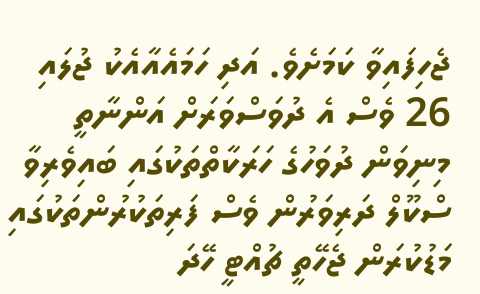ޖެހިފައިވާ ކަމަށެވެ. އަދި ހަމައެއާއެކު ޖުލައި 26 ވެސް އެ ދުވަސްވަރަށް އަންނާތީ މިނިވަން ދުވަހުގެ ހަރަކާތްތަކުގައި ބައިވެރިވާ ސްކޫލް ދަރިވަރުން ވެސް ފަރިތަކުރުންތަކުގައި މަޑުކުރަން ޖެހޭތީ ޗުއްޓީ ހޭދަ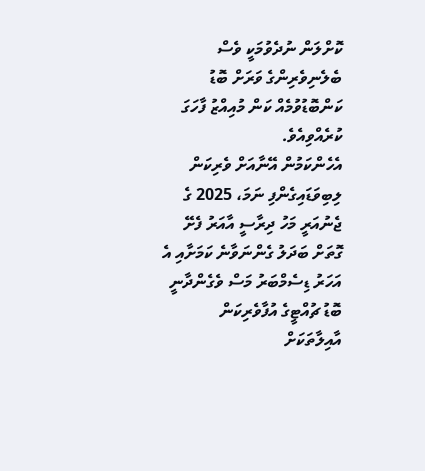ކޮށްލަން ނުދެވުމަކީ ވެސް ބެލެނިވެރިންގެ ވަރަށް ބޮޑު ކަންބޮޑުވުމެއް ކަން މުއިއްޒު ފާހަގަ ކުރެއްވިއެވެ.
އެހެންކަމުން އޭނާއަށް ވެރިކަން ލިބިވަޑައިގެންފި ނަމަ، 2025 ގެ ޖެނުއަރީ މަހު ދިރާސީ އާއަރު ފެށޭ ގޮތަށް ބަދަލު ގެންނަވާނެ ކަމަށާއި އެ އަހަރު ޑިސެމްބަރު މަސް ވެގެންދާނީ ބޮޑު ޗުއްޓީގެ އުފާވެރިކަން އާއިލާތަކަށް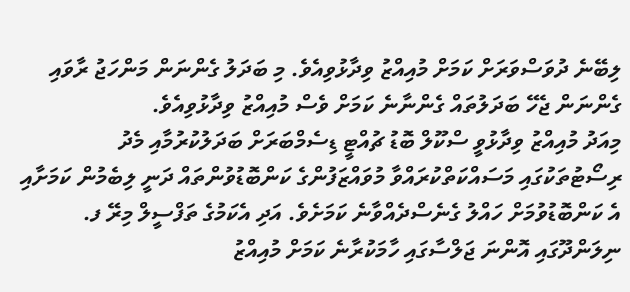ލިބޭނެ ދުވަސްވަރަށް ކަމަށް މުއިއްޒު ވިދާޅުވިއެވެ. މި ބަދަލު ގެންނަން މަންހަޖު ރާވައި ގެންނަން ޖެހޭ ބަދަލުތައް ގެންނާނެ ކަމަށް ވެސް މުއިއްޒު ވިދާޅުވިއެވެ.
މިއަދު މުއިއްޒު ވިދާޅުވީ ސްކޫލް ބޮޑު ޗުއްޓީ ޑިސެމްބަރަށް ބަދަލުކުރުމާއި މެދު ރިސޯޓުތަކުގައި މަސައްކަތްކުރައްވާ މުވައްޒަފުންގެ ކަންބޮޑުވުންތައް ދަނީ ލިބެމުން ކަމަށާއި އެ ކަންބޮޑުވުމަށް ހައްލު ގެނެސްދެއްވާނެ ކަމަށެވެ. އަދި އެކަމުގެ ތަފްސީލް މިރޭ ފ. ނިލަންދޫގައި އޮންނަ ޖަލްސާގައި ހާމަކުރާނެ ކަމަށް މުއިއްޒު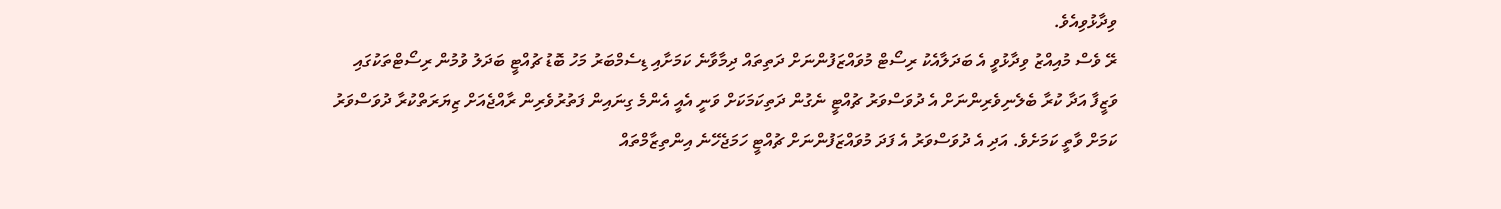ވިދާޅުވިއެވެ.
ރޭ ވެސް މުއިއްޒު ވިދާޅުވީ އެ ބަދަލާއެކު ރިސޯޓް މުވައްޒަފުންނަށް ދަތިތައް ދިމާވާނެ ކަމަށާއި ޑިސެމްބަރު މަހު ބޮޑު ޗުއްޓީ ބަދަލު ވުމުން ރިސޯޓްތަކުގައި ވަޒީފާ އަދާ ކުރާ ބެލެނިވެރިންނަށް އެ ދުވަސްވަރު ޗުއްޓީ ނެގުން ދަތިކަމަކަށް ވަނީ އެއީ އެންމެ ގިނައިން ފަތުރުވެރިން ރާއްޖެއަށް ޒިޔަރަތްކުރާ ދުވަސްވަރު ކަމަށް ވާތީ ކަމަށެވެ. އަދި އެ ދުވަސްވަރު އެ ފަދަ މުވައްޒަފުންނަށް ޗުއްޓީ ހަމަޖެހޭނެ އިންތިޒާމްތައް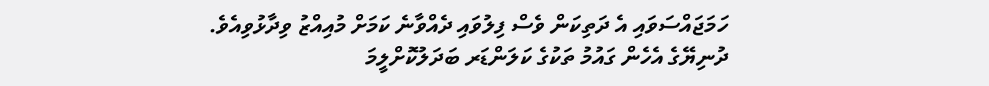ހަމަޖައްސަވައި އެ ދަތިކަން ވެސް ފިލުވައި ދެއްވާނެ ކަމަށް މުއިއްޒު ވިދާޅުވިއެވެ.
ދުނިޔޭގެ އެހެން ގައުމު ތަކުގެ ކަލަންޑަރ ބަދަލުކޮށްލީމަ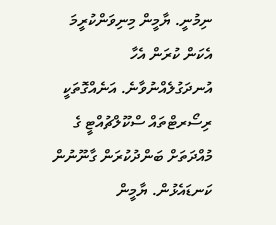ނިމުނީ. ޔާމީން މިނިވަންކުރީމަ އެކަން ކުރަން އެހާ އުނދަގުލެއްނުވާނެ. އަނެއްގޮތަކީ ރިސޯރޓްތައް ސްކޫލްޗުއްޓީ ގެ މުއްދަތަށް ބަންދުކުރަން ގާނޫނުން ކަނޑައެޅުން. ޔާމީން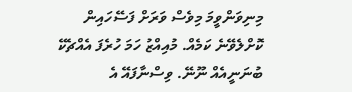މިނިވަންވީމަ މިވެސް ވަރަށް ފަސޭހައިން ކޮށްލެވޭނެ ކަމެއް. މުއިއްޒު ހަމަ ހުރެފަ އެއްޗެކޭ ބުނަނީއެއް ނޫނޭ. ވިސްނާފައޭ އެ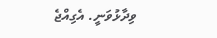ވިދާޅުވަނީ. އެގިއްޖެ